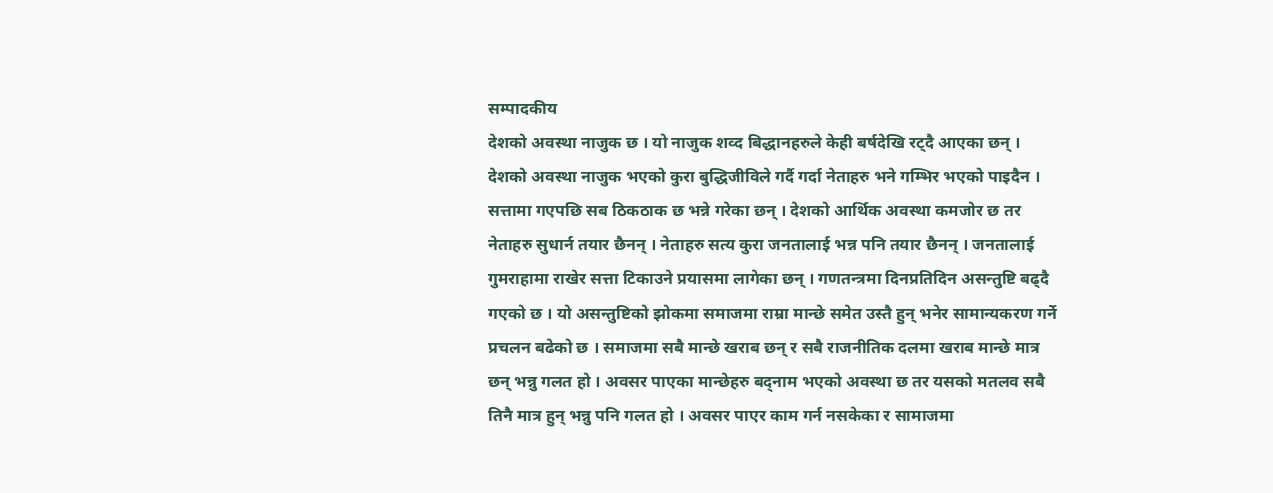सम्पादकीय
देशको अवस्था नाजुक छ । यो नाजुक शव्द बिद्धानहरुले केही बर्षदेखि रट्दै आएका छन् । देशको अवस्था नाजुक भएको कुरा बुद्धिजीविले गर्दै गर्दा नेताहरु भने गम्भिर भएको पाइदैन । सत्तामा गएपछि सब ठिकठाक छ भन्ने गरेका छन् । देशको आर्थिक अवस्था कमजोर छ तर नेताहरु सुधार्न तयार छैनन् । नेताहरु सत्य कुरा जनतालाई भन्न पनि तयार छैनन् । जनतालाई गुमराहामा राखेर सत्ता टिकाउने प्रयासमा लागेका छन् । गणतन्त्रमा दिनप्रतिदिन असन्तुष्टि बढ्दै गएको छ । यो असन्तुष्टिको झोकमा समाजमा राम्रा मान्छे समेत उस्तै हुन् भनेर सामान्यकरण गर्ने प्रचलन बढेको छ । समाजमा सबै मान्छे खराब छन् र सबै राजनीतिक दलमा खराब मान्छे मात्र छन् भन्नु गलत हो । अवसर पाएका मान्छेहरु बद्नाम भएको अवस्था छ तर यसको मतलव सबै तिनै मात्र हुन् भन्नु पनि गलत हो । अवसर पाएर काम गर्न नसकेका र सामाजमा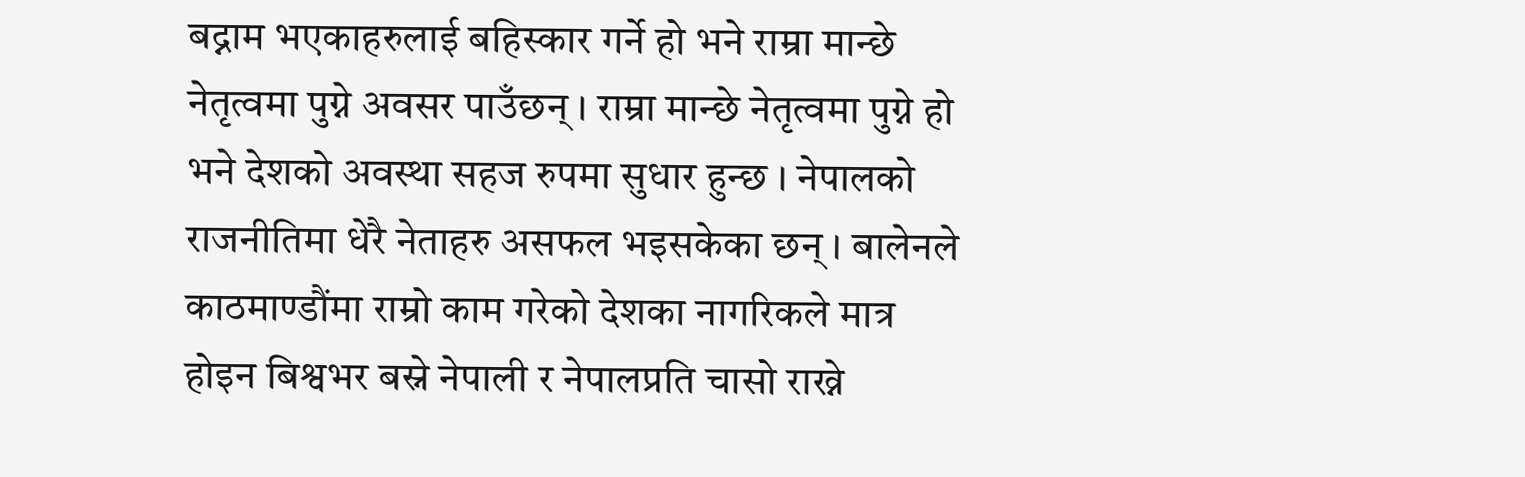बद्नाम भएकाहरुलाई बहिस्कार गर्ने हो भने राम्रा मान्छे नेतृत्वमा पुग्ने अवसर पाउँछन् । राम्रा मान्छे नेतृत्वमा पुग्ने हो भने देशको अवस्था सहज रुपमा सुधार हुन्छ । नेपालको राजनीतिमा धेरै नेताहरु असफल भइसकेका छन् । बालेनले काठमाण्डौंमा राम्रो काम गरेको देशका नागरिकले मात्र होइन बिश्वभर बस्ने नेपाली र नेपालप्रति चासो राख्ने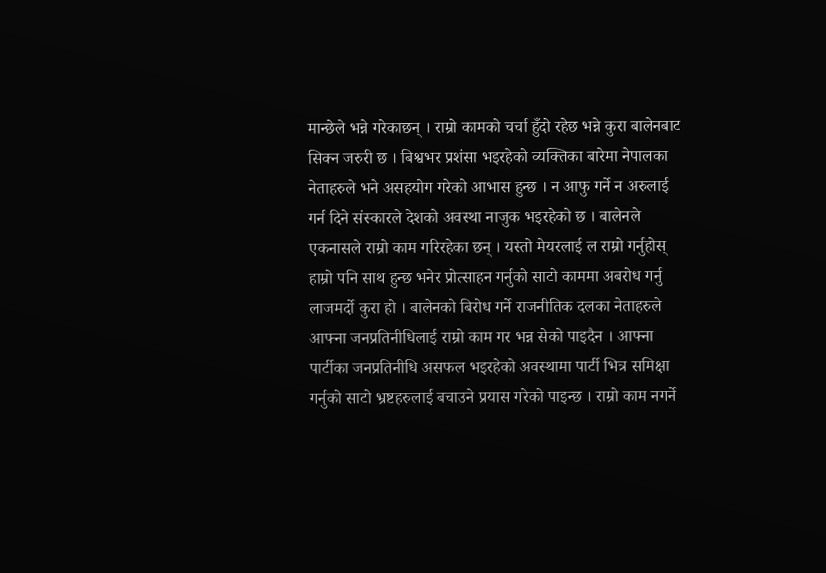मान्छेले भन्ने गरेकाछन् । राम्रो कामको चर्चा हुँदो रहेछ भन्ने कुरा बालेनबाट सिक्न जरुरी छ । बिश्वभर प्रशंसा भइरहेको व्यक्तिका बारेमा नेपालका नेताहरुले भने असहयोग गरेको आभास हुन्छ । न आफु गर्ने न अरुलाई गर्न दिने संस्कारले देशको अवस्था नाजुक भइरहेको छ । बालेनले एकनासले राम्रो काम गरिरहेका छन् । यस्तो मेयरलाई ल राम्रो गर्नुहोस् हाम्रो पनि साथ हुन्छ भनेर प्रोत्साहन गर्नुको साटो काममा अबरोध गर्नु लाजमर्दो कुरा हो । बालेनको बिरोध गर्ने राजनीतिक दलका नेताहरुले आफ्ना जनप्रतिनीधिलाई राम्रो काम गर भन्न सेको पाइदैन । आफ्ना पार्टीका जनप्रतिनीधि असफल भइरहेको अवस्थामा पार्टी भित्र समिक्षा गर्नुको साटो भ्रष्टहरुलाई बचाउने प्रयास गरेको पाइन्छ । राम्रो काम नगर्ने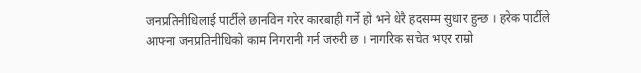जनप्रतिनीधिलाई पार्टीले छानविन गरेर कारबाही गर्ने हो भने धेरै हदसम्म सुधार हुन्छ । हरेक पार्टीले आफ्ना जनप्रतिनीधिको काम निगरानी गर्न जरुरी छ । नागरिक सचेत भएर राम्रो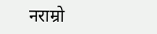नराम्रो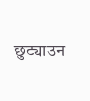छुट्याउन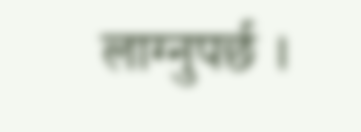लाग्नुपर्छ ।